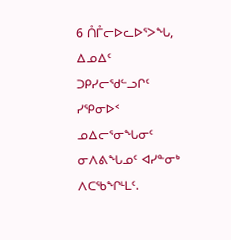6 ᑍᒤᓕᐅᓚᐅᕐᐳᖓ, ᐃᓄᐃᑦ ᑐᑭᓯᓕᖁᓪᓗᒋᑦ ᓯᕿᓂᐅᑉ ᓄᐃᓕᕐᓂᖓᓂᑦ ᓂᐱᕕᖓᓄᑦ ᐊᓯᓐᓂᒃ ᐱᑕᖃᖏᒻᒪᑦ.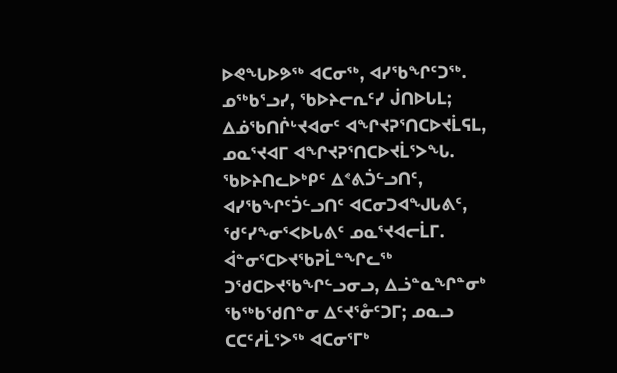ᐅᕙᖓᐅᕗᖅ ᐊᑕᓂᖅ, ᐊᓯᖃᖏᑦᑐᖅ.
ᓄᖅᑲᕐᓗᓯ, ᖃᐅᔨᓕᕆᑦᓯ ᒎᑎᐅᒐᒪ; ᐃᓅᖃᑎᒌᒡᔪᐊᓂᑦ ᐊᖏᔪᕈᕐᑎᑕᐅᔪᒫᕋᒪ, ᓄᓇᕐᔪᐊᒥ ᐊᖏᔪᕈᕐᑎᑕᐅᔪᒫᕐᐳᖓ.
ᖃᐅᔨᑎᓚᐅᒃᑭᑦ ᐃᕝᕕᑑᓪᓗᑎᑦ, ᐊᓯᖃᖏᑦᑑᓪᓗᑎᑦ ᐊᑕᓂᑐᐊᖑᒐᕕᑦ, ᖁᑦᓯᖕᓂᕐᐸᐅᒐᕕᑦ ᓄᓇᕐᔪᐊᓕᒫᒥ.
ᐋᓐᓂᕐᑕᐅᔪᖃᕈᒫᓐᖏᓚᖅ ᑐᖁᑕᐅᔪᖃᖏᓪᓗᓂᓗ, ᐃᓘᓐᓇᖏᓐᓂᒃ ᖃᖅᑲᖁᑎᓐᓂ ᐃᑦᔪᕐᓁᑦᑐᒥ; ᓄᓇᓗ ᑕᑕᑦᓱᒫᕐᐳᖅ ᐊᑕᓂᕐᒥᒃ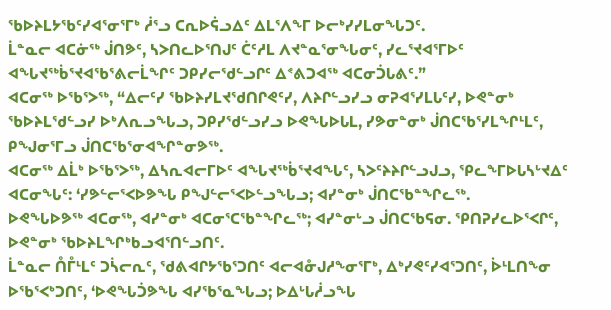ᖃᐅᔨᒪᔭᖃᑦᓯᐊᕐᓂᕐᒥᒃ ᓲᕐᓗ ᑕᕆᐅᕌᓗᐃᑦ ᐃᒪᕐᐱᖕᒥ ᐅᓕᒃᓯᓯᒪᓂᖓᑐᑦ.
ᒫᓐᓇᓕ ᐊᑕᓃᖅ ᒎᑎᕗᑦ, ᓴᐳᑎᓚᐅᕐᑎᒍᑦ ᑖᑦᓱᒪ ᐱᔪᓐᓇᕐᓂᖓᓂᑦ, ᓯᓚᕐᔪᐊᕐᒥᐅᑦ ᐊᖓᔪᖅᑳᕐᔪᐊᖃᕐᕕᓕᒫᖏᑦ ᑐᑭᓯᓕᖁᓪᓗᒋᑦ ᐃᕝᕕᑐᐊᖅ ᐊᑕᓂᑑᒐᕕᑦ.”
ᐊᑕᓂᖅ ᐅᖃᕐᐳᖅ, “ᐃᓕᑦᓯ ᖃᐅᔨᓯᒪᔪᖁᑎᒋᕙᑦᓯ, ᐱᔨᒋᓪᓗᓯᓗ ᓂᕈᐊᕐᓯᒪᒐᑦᓯ, ᐅᕙᓐᓂᒃ ᖃᐅᔨᒪᖁᓪᓗᓯ ᐅᒃᐱᕆᓗᖓᓗ, ᑐᑭᓯᖁᓪᓗᓯᓗ ᐅᕙᖓᐅᒐᒪ, ᓯᕗᓂᓐᓂᒃ ᒎᑎᑕᖃᕐᓯᒪᖏᒻᒪᑦ, ᑭᖑᓂᕐᒥᓗ ᒎᑎᑕᖃᕐᓂᐊᖏᓐᓂᕗᖅ.
ᐊᑕᓂᖅ ᐃᒫᒃ ᐅᖃᕐᐳᖅ, ᐃᓴᕆᐊᓕᒥᐅᑦ ᐊᖓᔪᖅᑳᕐᔪᐊᖓᑦ, ᓴᐳᑦᔨᔨᒋᓪᓗᒍᓗ, ᕿᓚᖕᒥᐅᒐᓴᒡᔪᐃᑦ ᐊᑕᓂᖓᑦ: ‘ᓯᕗᓪᓕᕐᐸᐅᕗᖓ ᑭᖑᓪᓕᕐᐸᐅᓪᓗᖓᓗ; ᐊᓯᓐᓂᒃ ᒎᑎᑕᖃᓐᖏᓚᖅ.
ᐅᕙᖓᐅᕗᖅ ᐊᑕᓂᖅ, ᐊᓯᓐᓂᒃ ᐊᑕᓂᕐᑕᖃᓐᖏᓚᖅ; ᐊᓯᓐᓂᒡᓗ ᒎᑎᑕᖃᕋᓂ. ᕿᑎᕈᓯᓚᐅᕐᐸᒋᑦ, ᐅᕙᓐᓂᒃ ᖃᐅᔨᒪᖏᒃᑲᓗᐊᕐᑎᓪᓗᑎᑦ.
ᒫᓐᓇᓕ ᑍᒤᒻᒪᑦ ᑐᓵᓕᕆᑦ, ᖁᕕᐊᒋᔭᖃᕐᑐᑎᑦ ᐊᓕᐊᓁᒍᓱᖕᓂᕐᒥᒃ, ᐃᒃᓯᕙᑦᓯᐊᕐᑐᑎᑦ, ᐆᒻᒪᑎᖕᓂ ᐅᖃᕐᐸᒃᑐᑎᑦ, ‘ᐅᕙᖓᑑᕗᖓ ᐊᓯᖃᕐᓇᖓᓗ; ᐅᐃᒡᒐᓲᓗᖓ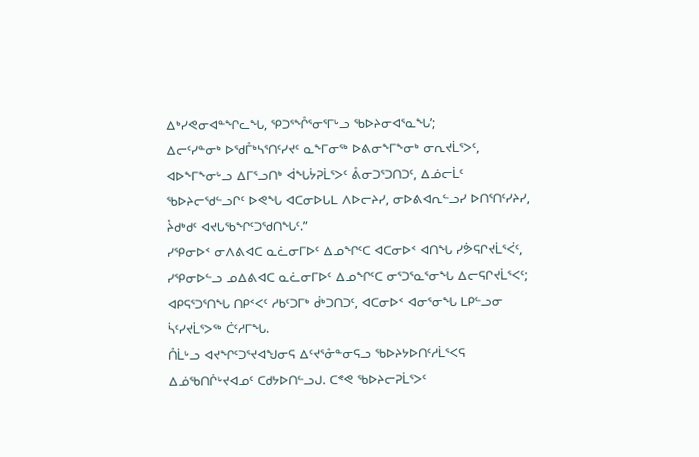ᐃᒃᓯᕙᓂᐊᓐᖏᓚᖓ, ᕿᑐᕐᖎᕐᓂᕐᒥᒡᓗ ᖃᐅᔨᓂᐊᕐᓇᖓ’;
ᐃᓕᑦᓯᓐᓂᒃ ᐅᖁᒤᒃᓴᕐᑎᑦᓯᔪᑦ ᓇᖕᒥᓂᖅ ᐅᕕᓂᖕᒥᖕᓂᒃ ᓂᕆᔪᒫᕐᐳᑦ, ᐊᐅᖕᒥᖕᓂᒡᓗ ᐃᒥᕐᓗᑎᒃ ᐋᖓᔮᕈᒫᕐᐳᑦ ᕔᓂᑐᕐᑐᑎᑐᑦ, ᐃᓅᓕᒫᑦ ᖃᐅᔨᓕᖁᓪᓗᒋᑦ ᐅᕙᖓ ᐊᑕᓂᐅᒐᒪ ᐱᐅᓕᔨᓯ, ᓂᐅᕕᐊᕆᓪᓗᓯ ᐅᑎᕐᑎᑦᓯᔨᓯ, ᔧᑯᒃᑯᑦ ᐊᔪᒐᖃᖏᑦᑐᖁᑎᖓᑦ.”
ᓯᕿᓂᐅᑉ ᓂᐱᕕᐊᑕ ᓇᓛᓂᒥᐅᑦ ᐃᓄᖏᑦᑕ ᐊᑕᓂᐅᑉ ᐊᑎᖓ ᓯᕘᕋᒋᔪᒫᕐᐹᑦ, ᓯᕿᓂᐅᓪᓗ ᓄᐃᕕᐊᑕ ᓇᓛᓂᒥᐅᑦ ᐃᓄᖏᑦᑕ ᓂᕐᑐᕐᓇᕐᓂᖓ ᐃᓕᕋᒋᔪᒫᕐᐸᑦ; ᐊᑭᕋᕐᑐᕐᑎᖓ ᑎᑭᑉᐸᑦ ᓱᑲᑦᑐᒥᒃ ᑰᒃᑐᑎᑐᑦ, ᐊᑕᓂᐅᑉ ᐊᓂᕐᓂᖓ ᒪᑭᓪᓗᓂ ᓵᑦᓯᔪᒫᕐᐳᖅ ᑖᑦᓱᒥᖓ.
ᑍᒫᒡᓗ ᐊᔪᖏᑦᑐᕐᔪᐊᖑᓂᕋ ᐃᑦᔪᕐᓁᓐᓂᕋᓗ ᖃᐅᔨᔭᐅᑎᑦᓱᒫᕐᐸᕋ ᐃᓅᖃᑎᒌᒡᔪᐊᓄᑦ ᑕᑯᔭᐅᑎᓪᓗᒍ. ᑕᕝᕙ ᖃᐅᔨᓕᕈᒫᕐᐳᑦ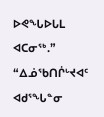ᐅᕙᖓᐅᒐᒪ ᐊᑕᓂᖅ.”
“ᐃᓅᖃᑎᒌᒡᔪᐊᑦ ᐊᑯᕐᖓᓐᓂ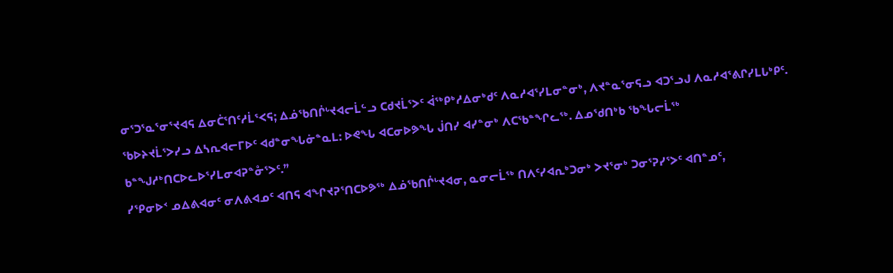ᓂᕐᑐᕐᓇᕐᓂᕐᔪᐊᕋ ᐃᓂᑖᕐᑎᑦᓱᒫᕐᐸᕋ; ᐃᓅᖃᑎᒌᒡᔪᐊᓕᒫᓪᓗ ᑕᑯᔪᒫᕐᐳᑦ ᐋᖅᑭᒃᓱᐃᓂᒃᑯᑦ ᐱᓇᓱᐊᕐᓯᒪᓂᓐᓂᒃ, ᐱᔪᓐᓇᕐᓂᕋᓗ ᐊᑐᕐᓗᒍ ᐱᓇᓱᐊᕐᕕᒋᓯᒪᒐᒃᑭᑦ.
ᖃᐅᔨᔪᒫᕐᐳᓯᓗ ᐃᓴᕆᐊᓕᒥᐅᑦ ᐊᑯᓐᓂᖓᓃᓐᓇᒪ: ᐅᕙᖓ ᐊᑕᓂᐅᕗᖓ ᒎᑎᓯ ᐊᓯᓐᓂᒃ ᐱᑕᖃᓐᖏᓚᖅ. ᐃᓄᖁᑎᒃᑲ ᖃᖓᓕᒫᖅ ᑲᓐᖑᓱᒃᑎᑕᐅᓚᐅᕐᓯᒪᓂᐊᕈᓐᓁᕐᐳᑦ.”
ᓯᕿᓂᐅᑉ ᓄᐃᕕᐊᓂᑦ ᓂᐱᕕᐊᓄᑦ ᐊᑎᕋ ᐊᖏᔪᕈᕐᑎᑕᐅᕗᖅ ᐃᓅᖃᑎᒌᒡᔪᐊᓂ, ᓇᓂᓕᒫᖅ ᑎᐱᑦᓯᐊᕆᒃᑐᓂᒃ ᐳᔪᕐᓂᒃ ᑐᓂᕐᕈᓯᕐᐳᑦ ᐊᑎᓐᓄᑦ,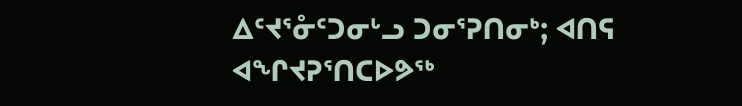ᐃᑦᔪᕐᓁᑦᑐᓂᒡᓗ ᑐᓂᕐᕈᑎᓂᒃ; ᐊᑎᕋ ᐊᖏᔪᕈᕐᑎᑕᐅᕗᖅ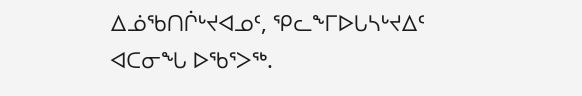ᐃᓅᖃᑎᒌᒡᔪᐊᓄᑦ, ᕿᓚᖕᒥᐅᒐᓴᒡᔪᐃᑦ ᐊᑕᓂᖓ ᐅᖃᕐᐳᖅ.